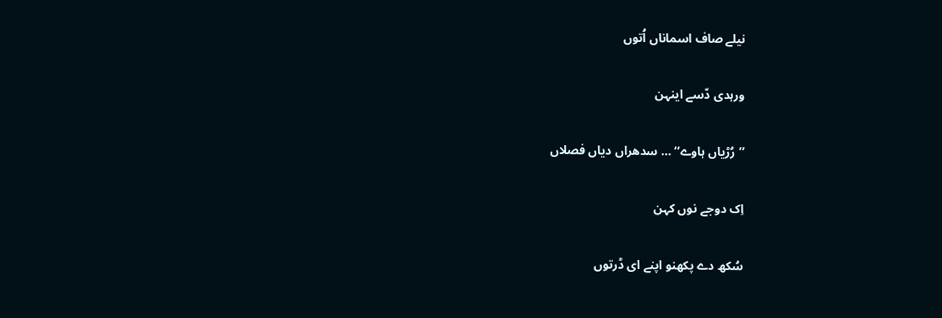نیلے صاف اسماناں اُتوں

ورہدی دّسے اینہن

’’رُڑیاں ہاوے‘‘ … سدھراں دیاں فصلاں

اِک دوجے نوں کہن

سُکھ دے پکھنو اپنے ای ڈرتوں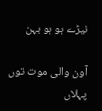نیڑے ہو ہو بہن

آون والی موت توں پہلاں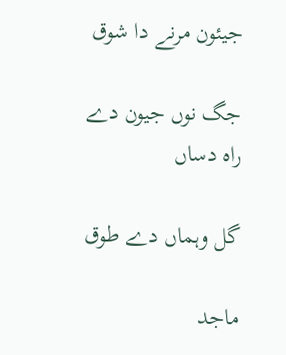جیئون مرنے دا شوق

جگ نوں جیون دے راہ دساں

گل وہماں دے طوق

ماجد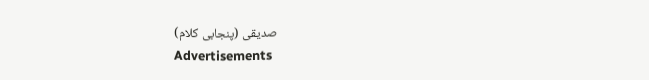صدیقی (پنجابی کلام)
Advertisements